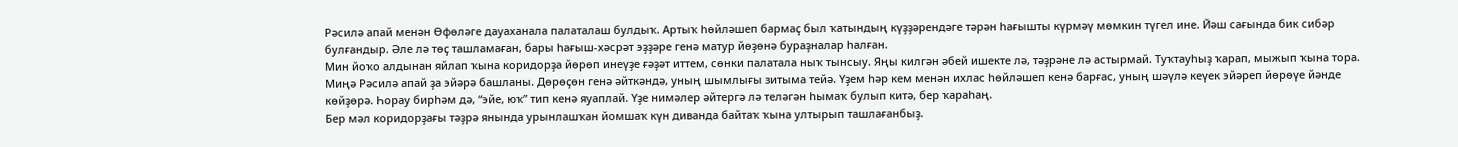Рәсилә апай менән Өфөләге дауаханала палаталаш булдыҡ. Артыҡ һөйләшеп бармаҫ был ҡатындың күҙҙәрендәге тәрән һағышты күрмәү мөмкин түгел ине. Йәш сағында бик сибәр булғандыр. Әле лә төҫ ташламаған, бары һағыш-хәсрәт эҙҙәре генә матур йөҙөнә бураҙналар һалған.
Мин йоҡо алдынан яйлап ҡына коридорҙа йөрөп инеүҙе ғәҙәт иттем, сөнки палатала ныҡ тынсыу. Яңы килгән әбей ишекте лә, тәҙрәне лә астырмай. Туҡтауһыҙ ҡарап, мыжып ҡына тора.
Миңә Рәсилә апай ҙа эйәрә башланы. Дөрөҫөн генә әйткәндә, уның шымлығы зитыма тейә. Үҙем һәр кем менән ихлас һөйләшеп кенә барғас, уның шәүлә кеүек эйәреп йөрөүе йәнде көйҙөрә. Һорау бирһәм дә, “эйе, юҡ” тип кенә яуаплай. Үҙе нимәлер әйтергә лә теләгән һымаҡ булып китә, бер ҡараһаң.
Бер мәл коридорҙағы тәҙрә янында урынлашҡан йомшаҡ күн диванда байтаҡ ҡына ултырып ташлағанбыҙ.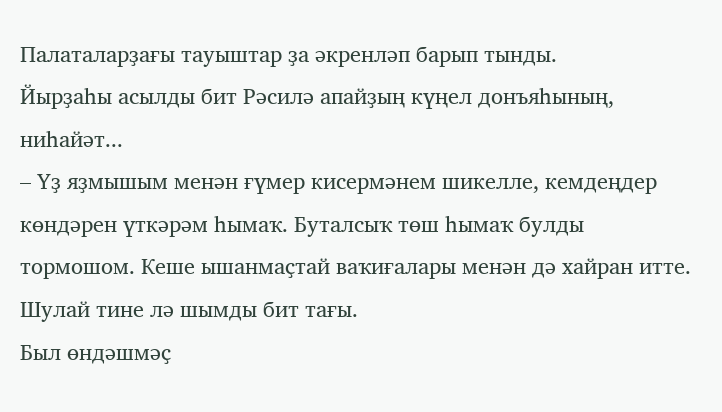Палаталарҙағы тауыштар ҙа әкренләп барып тынды.
Йырҙаһы асылды бит Рәсилә апайҙың күңел донъяһының, ниһайәт...
– Үҙ яҙмышым менән ғүмер кисермәнем шикелле, кемдеңдер көндәрен үткәрәм һымаҡ. Буталсыҡ төш һымаҡ булды тормошом. Кеше ышанмаҫтай ваҡиғалары менән дә хайран итте.
Шулай тине лә шымды бит тағы.
Был өндәшмәҫ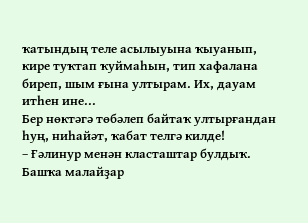ҡатындың теле асылыуына ҡыуанып, кире туҡтап ҡуймаһын, тип хафалана биреп, шым ғына ултырам. Их, дауам итһен ине...
Бер нөктәгә төбәлеп байтаҡ ултырғандан һуң, ниһайәт, ҡабат телгә килде!
– Ғәлинур менән класташтар булдыҡ. Башҡа малайҙар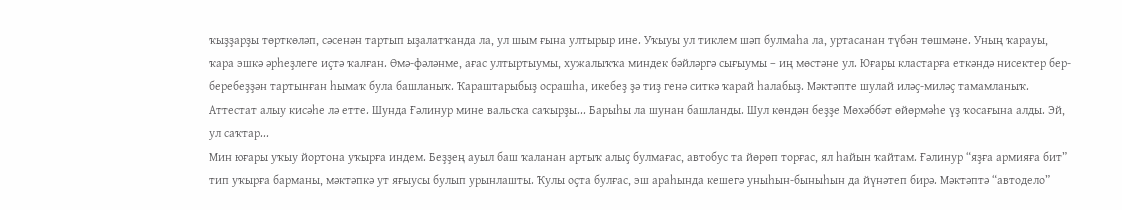ҡыҙҙарҙы төрткөләп, сәсенән тартып ыҙалатҡанда ла, ул шым ғына ултырыр ине. Уҡыуы ул тиклем шәп булмаһа ла, уртасанан түбән төшмәне. Уның ҡарауы, ҡара эшкә әрһеҙлеге иҫтә ҡалған. Өмә-фәләнме, ағас ултыртыумы, хужалыҡҡа миндек бәйләргә сығыумы – иң мөстәне ул. Юғары кластарға еткәндә нисектер бер-беребеҙҙән тартынған һымаҡ була башланыҡ. Ҡараштарыбыҙ осрашһа, икебеҙ ҙә тиҙ генә ситкә ҡарай һалабыҙ. Мәктәпте шулай иләҫ-миләҫ тамамланыҡ. Аттестат алыу кисәһе лә етте. Шунда Ғәлинур мине вальсҡа саҡырҙы... Барыһы ла шунан башланды. Шул көндән беҙҙе Мөхәббәт өйөрмәһе үҙ ҡосағына алды. Эй, ул саҡтар...
Мин юғары уҡыу йортона уҡырға индем. Беҙҙең ауыл баш ҡаланан артыҡ алыҫ булмағас, автобус та йөрөп торғас, ял һайын ҡайтам. Ғәлинур “яҙға армияға бит” тип уҡырға барманы, мәктәпкә ут яғыусы булып урынлашты. Ҡулы оҫта булғас, эш араһында кешегә уныһын-быныһын да йүнәтеп бирә. Мәктәптә “автодело”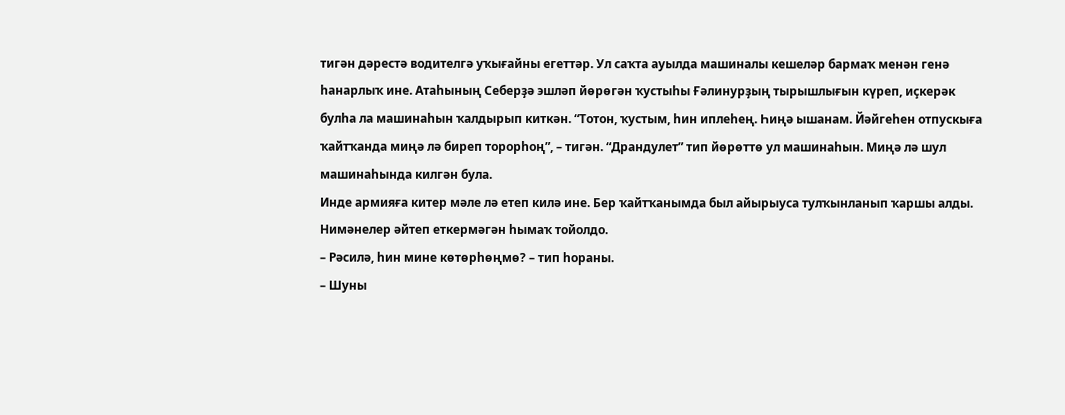тигән дәрестә водителгә уҡығайны егеттәр. Ул саҡта ауылда машиналы кешеләр бармаҡ менән генә һанарлыҡ ине. Атаһының Себерҙә эшләп йөрөгән ҡустыһы Ғәлинурҙың тырышлығын күреп, иҫкерәк булһа ла машинаһын ҡалдырып киткән. “Тотон, ҡустым, һин иплеһең. Һиңә ышанам. Йәйгеһен отпускыға ҡайтҡанда миңә лә биреп торорһоң”, – тигән. “Драндулет” тип йөрөттө ул машинаһын. Миңә лә шул машинаһында килгән була.
Инде армияға китер мәле лә етеп килә ине. Бер ҡайтҡанымда был айырыуса тулҡынланып ҡаршы алды. Нимәнелер әйтеп еткермәгән һымаҡ тойолдо.
– Рәсилә, һин мине көтөрһөңмө? – тип һораны.
– Шуны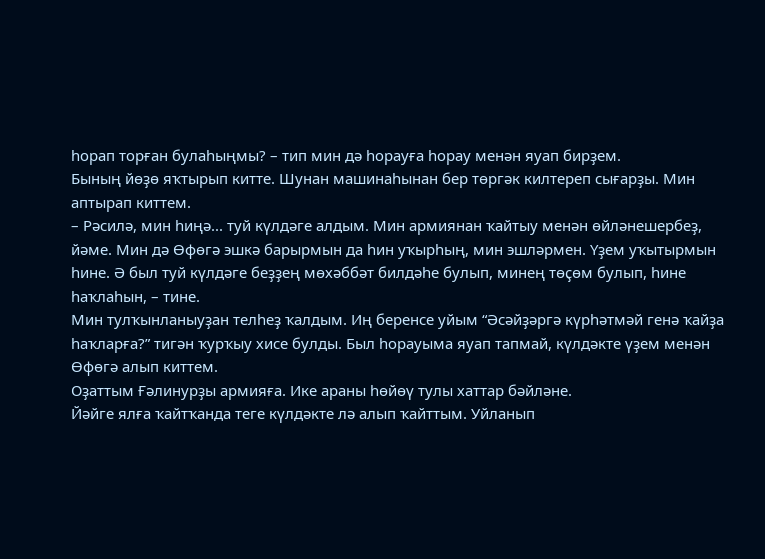һорап торған булаһыңмы? – тип мин дә һорауға һорау менән яуап бирҙем.
Бының йөҙө яҡтырып китте. Шунан машинаһынан бер төргәк килтереп сығарҙы. Мин аптырап киттем.
– Рәсилә, мин һиңә... туй күлдәге алдым. Мин армиянан ҡайтыу менән өйләнешербеҙ, йәме. Мин дә Өфөгә эшкә барырмын да һин уҡырһың, мин эшләрмен. Үҙем уҡытырмын һине. Ә был туй күлдәге беҙҙең мөхәббәт билдәһе булып, минең төҫөм булып, һине һаҡлаһын, – тине.
Мин тулҡынланыуҙан телһеҙ ҡалдым. Иң беренсе уйым “Әсәйҙәргә күрһәтмәй генә ҡайҙа һаҡларға?” тигән ҡурҡыу хисе булды. Был һорауыма яуап тапмай, күлдәкте үҙем менән Өфөгә алып киттем.
Оҙаттым Ғәлинурҙы армияға. Ике араны һөйөү тулы хаттар бәйләне.
Йәйге ялға ҡайтҡанда теге күлдәкте лә алып ҡайттым. Уйланып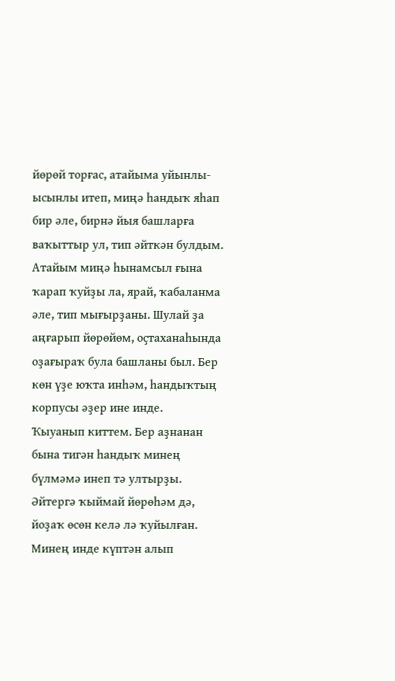йөрөй торғас, атайыма уйынлы-ысынлы итеп, миңә һандыҡ яһап бир әле, бирнә йыя башларға ваҡыттыр ул, тип әйткән булдым. Атайым миңә һынамсыл ғына ҡарап ҡуйҙы ла, ярай, ҡабаланма әле, тип мығырҙаны. Шулай ҙа аңғарып йөрөйөм, оҫтаханаһында оҙағыраҡ була башланы был. Бер көн үҙе юҡта инһәм, һандыҡтың корпусы әҙер ине инде.
Ҡыуанып киттем. Бер аҙнанан бына тигән һандыҡ минең бүлмәмә инеп тә ултырҙы. Әйтергә ҡыймай йөрөһәм дә, йоҙаҡ өсөн келә лә ҡуйылған. Минең инде күптән алып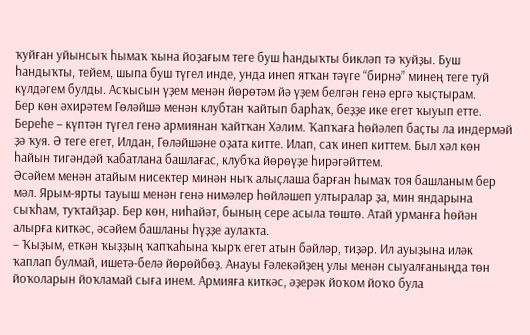ҡуйған уйынсыҡ һымаҡ ҡына йоҙағым теге буш һандыҡты бикләп тә ҡуйҙы. Буш һандыҡты, тейем, шыпа буш түгел инде, унда инеп ятҡан тәүге “бирнә” минең теге туй күлдәгем булды. Асҡысын үҙем менән йөрөтәм йә үҙем белгән генә ергә ҡыҫтырам.
Бер көн әхирәтем Гөләйшә менән клубтан ҡайтып барһаҡ, беҙҙе ике егет ҡыуып етте. Береһе – күптән түгел генә армиянан ҡайтҡан Хәлим. Ҡапҡаға һөйәлеп баҫты ла индермәй ҙә ҡуя. Ә теге егет, Илдан, Гөләйшәне оҙата китте. Илап, саҡ инеп киттем. Был хәл көн һайын тигәндәй ҡабатлана башлағас, клубҡа йөрөүҙе һирәгәйттем.
Әсәйем менән атайым нисектер минән ныҡ алыҫлаша барған һымаҡ тоя башланым бер мәл. Ярым-ярты тауыш менән генә нимәлер һөйләшеп ултыралар ҙа, мин яндарына сыҡһам, туҡтайҙар. Бер көн, ниһайәт, бының сере асыла төштө. Атай урманға һөйән алырға киткәс, әсәйем башланы һүҙҙе аулаҡта.
– Ҡыҙым, еткән ҡыҙҙың ҡапҡаһына ҡырҡ егет атын бәйләр, тиҙәр. Ил ауыҙына иләк ҡаплап булмай, ишетә-белә йөрөйбөҙ. Анауы Ғәлекәйҙең улы менән сыуалғаныңда төн йоҡоларын йоҡламай сыға инем. Армияға киткәс, әҙерәк йоҡом йоҡо була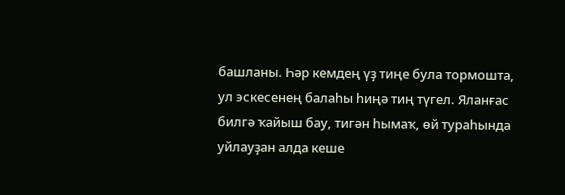башланы. Һәр кемдең үҙ тиңе була тормошта, ул эскесенең балаһы һиңә тиң түгел. Яланғас билгә ҡайыш бау, тигән һымаҡ, өй тураһында уйлауҙан алда кеше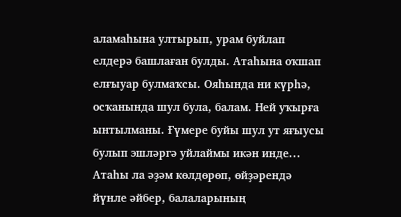аламаһына ултырып, урам буйлап елдерә башлаған булды. Атаһына оҡшап елғыуар булмаҡсы. Ояһында ни күрһә, осҡанында шул була, балам. Ней уҡырға ынтылманы. Ғүмере буйы шул ут яғыусы булып эшләргә уйлаймы икән инде... Атаһы ла әҙәм көлдөрөп, өйҙәрендә йүнле әйбер, балаларының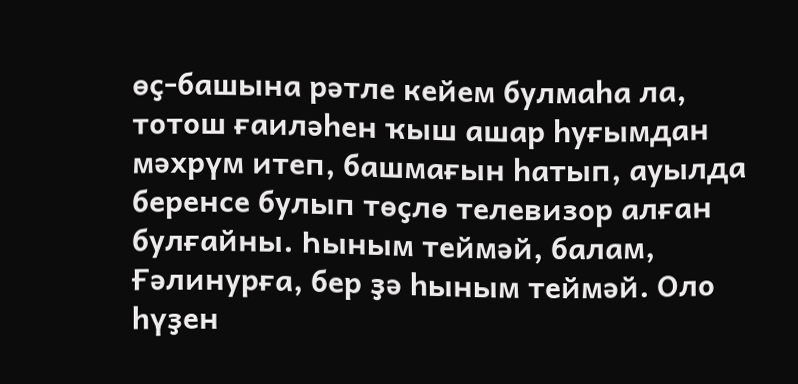өҫ-башына рәтле кейем булмаһа ла, тотош ғаиләһен ҡыш ашар һуғымдан мәхрүм итеп, башмағын һатып, ауылда беренсе булып төҫлө телевизор алған булғайны. Һыным теймәй, балам, Ғәлинурға, бер ҙә һыным теймәй. Оло һүҙен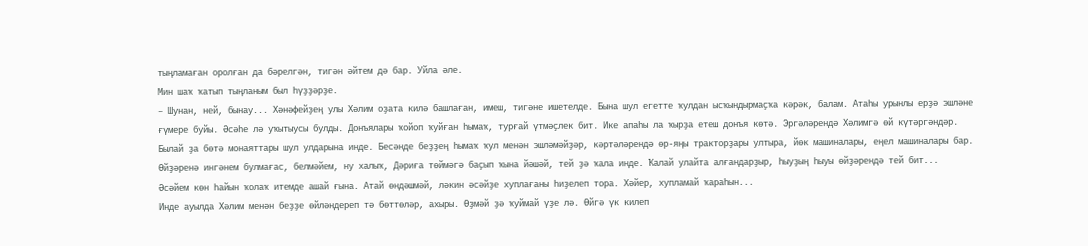тыңламаған оролған да бәрелгән, тигән әйтем дә бар. Уйла әле.
Мин шаҡ ҡатып тыңланым был һүҙҙәрҙе.
– Шунан, ней, бынау... Хәнәфейҙең улы Хәлим оҙата килә башлаған, имеш, тигәне ишетелде. Бына шул егетте ҡулдан ысҡындырмаҫҡа кәрәк, балам. Атаһы урынлы ерҙә эшләне ғүмере буйы. Әсәһе лә уҡытыусы булды. Донъялары ҡойоп ҡуйған һымаҡ, турғай үтмәҫлек бит. Ике апаһы ла ҡырҙа етеш донъя көтә. Эргәләрендә Хәлимгә өй күтәргәндәр. Былай ҙа бөтә монаяттары шул улдарына инде. Бесәнде беҙҙең һымаҡ ҡул менән эшләмәйҙәр, кәртәләрендә өр-яңы тракторҙары ултыра, йөк машиналары, еңел машиналары бар. Өйҙәренә ингәнем булмағас, белмәйем, ну халыҡ, Дәриға төймәгә баҫып ҡына йәшәй, тей ҙә ҡала инде. Ҡалай улайта алғандарҙыр, һыуҙың һыуы өйҙәрендә тей бит...
Әсәйем көн һайын ҡолаҡ итемде ашай ғына. Атай өндәшмәй, ләкин әсәйҙе хуплағаны һиҙелеп тора. Хәйер, хупламай ҡараһын...
Инде ауылда Хәлим менән беҙҙе өйләндереп тә бөттөләр, ахыры. Өҙмәй ҙә ҡуймай үҙе лә. Өйгә үк килеп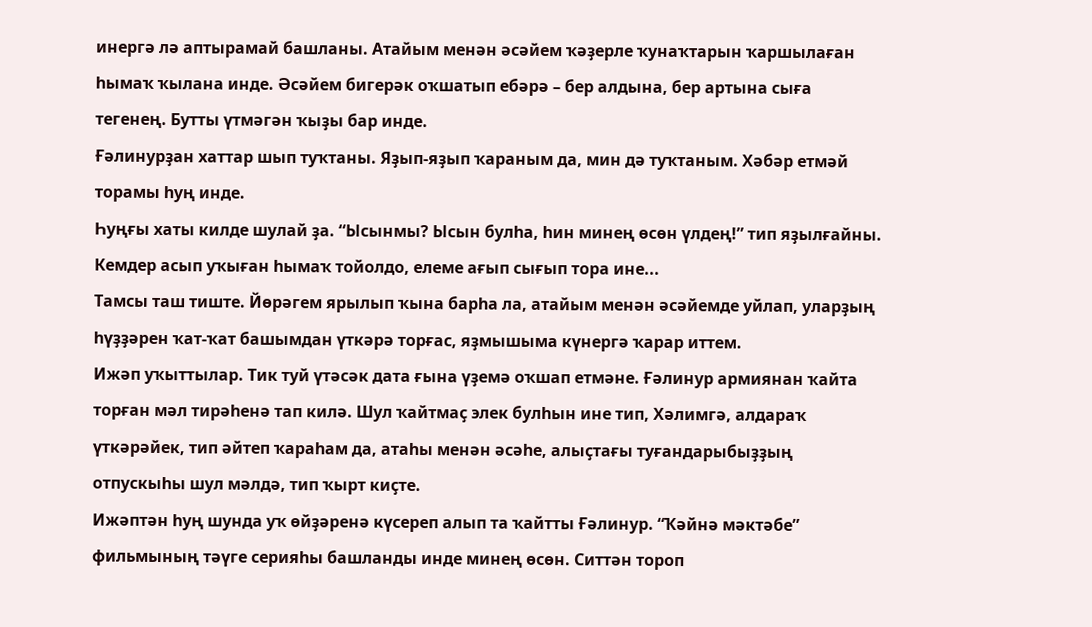инергә лә аптырамай башланы. Атайым менән әсәйем ҡәҙерле ҡунаҡтарын ҡаршылаған һымаҡ ҡылана инде. Әсәйем бигерәк оҡшатып ебәрә – бер алдына, бер артына сыға тегенең. Бутты үтмәгән ҡыҙы бар инде.
Ғәлинурҙан хаттар шып туҡтаны. Яҙып-яҙып ҡараным да, мин дә туҡтаным. Хәбәр етмәй торамы һуң инде.
Һуңғы хаты килде шулай ҙа. “Ысынмы? Ысын булһа, һин минең өсөн үлдең!” тип яҙылғайны. Кемдер асып уҡыған һымаҡ тойолдо, елеме ағып сығып тора ине...
Тамсы таш тиште. Йөрәгем ярылып ҡына барһа ла, атайым менән әсәйемде уйлап, уларҙың һүҙҙәрен ҡат-ҡат башымдан үткәрә торғас, яҙмышыма күнергә ҡарар иттем.
Ижәп уҡыттылар. Тик туй үтәсәк дата ғына үҙемә оҡшап етмәне. Ғәлинур армиянан ҡайта торған мәл тирәһенә тап килә. Шул ҡайтмаҫ элек булһын ине тип, Хәлимгә, алдараҡ үткәрәйек, тип әйтеп ҡараһам да, атаһы менән әсәһе, алыҫтағы туғандарыбыҙҙың отпускыһы шул мәлдә, тип ҡырт киҫте.
Ижәптән һуң шунда уҡ өйҙәренә күсереп алып та ҡайтты Ғәлинур. “Ҡәйнә мәктәбе” фильмының тәүге серияһы башланды инде минең өсөн. Ситтән тороп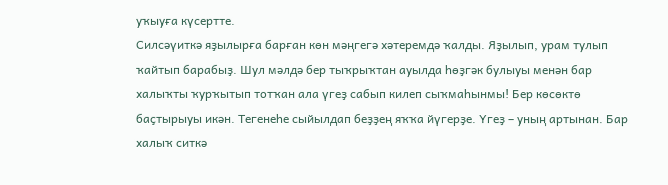уҡыуға күсертте.
Силсәүиткә яҙылырға барған көн мәңгегә хәтеремдә ҡалды. Яҙылып, урам тулып ҡайтып барабыҙ. Шул мәлдә бер тыҡрыҡтан ауылда һөҙгәк булыуы менән бар халыҡты ҡурҡытып тотҡан ала үгеҙ сабып килеп сыҡмаһынмы! Бер көсөктө баҫтырыуы икән. Тегенеһе сыйылдап беҙҙең яҡҡа йүгерҙе. Үгеҙ – уның артынан. Бар халыҡ ситкә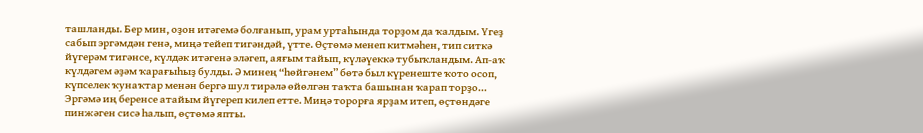ташланды. Бер мин, оҙон итәгемә болғанып, урам уртаһында торҙом да ҡалдым. Үгеҙ сабып эргәмдән генә, миңә тейеп тигәндәй, үтте. Өҫтөмә менеп китмәһен, тип ситкә йүгерәм тигәнсе, күлдәк итәгенә эләгеп, аяғым тайып, күләүеккә тубыҡландым. Ап-аҡ күлдәгем әҙәм ҡарағыһыҙ булды. Ә минең “һөйгәнем” бөтә был күренеште ҡото осоп, күпселек ҡунаҡтар менән бергә шул тирәлә өйөлгән таҡта башынан ҡарап торҙо...
Эргәмә иң беренсе атайым йүгереп килеп етте. Миңә торорға ярҙам итеп, өҫтөндәге пинжәген сисә һалып, өҫтөмә япты.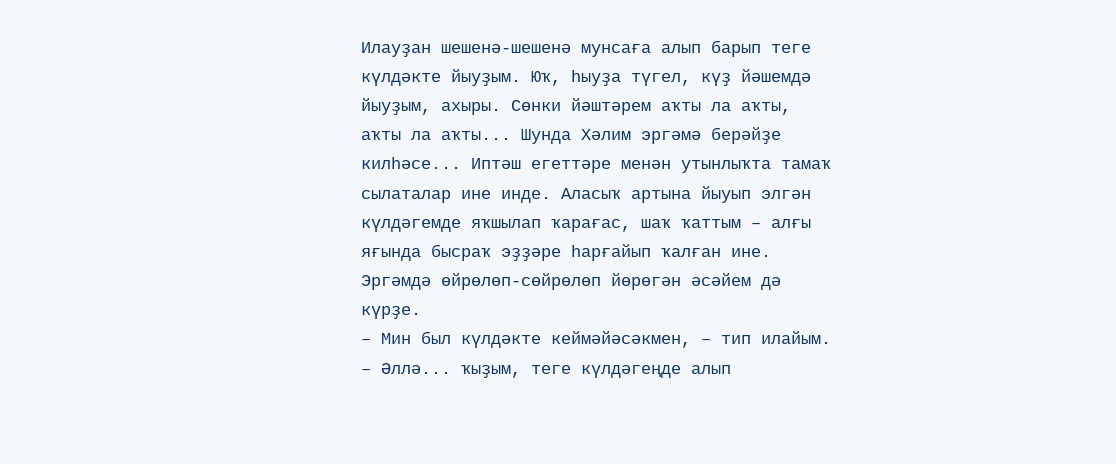Илауҙан шешенә-шешенә мунсаға алып барып теге күлдәкте йыуҙым. Юҡ, һыуҙа түгел, күҙ йәшемдә йыуҙым, ахыры. Сөнки йәштәрем аҡты ла аҡты, аҡты ла аҡты... Шунда Хәлим эргәмә берәйҙе килһәсе... Иптәш егеттәре менән утынлыҡта тамаҡ сылаталар ине инде. Аласыҡ артына йыуып элгән күлдәгемде яҡшылап ҡарағас, шаҡ ҡаттым – алғы яғында бысраҡ эҙҙәре һарғайып ҡалған ине. Эргәмдә өйрөлөп-сөйрөлөп йөрөгән әсәйем дә күрҙе.
– Мин был күлдәкте кеймәйәсәкмен, – тип илайым.
– Әллә... ҡыҙым, теге күлдәгеңде алып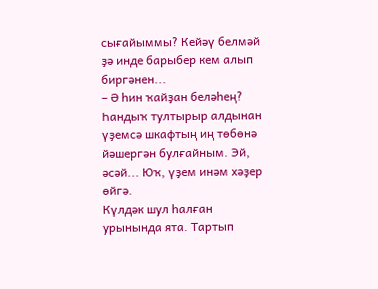сығайыммы? Кейәү белмәй ҙә инде барыбер кем алып биргәнен...
– Ә һин ҡайҙан беләһең? Һандыҡ тултырыр алдынан үҙемсә шкафтың иң төбөнә йәшергән булғайным. Эй, әсәй... Юҡ, үҙем инәм хәҙер өйгә.
Күлдәк шул һалған урынында ята. Тартып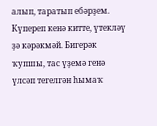алып, таратып ебәрҙем. Күпереп кенә китте, үтекләү ҙә кәрәкмәй. Бигерәк ҡупшы, тас үҙемә генә үлсәп тегелгән һымаҡ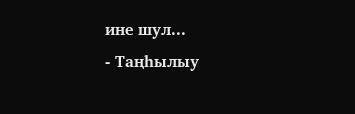ине шул...
- Таңһылыу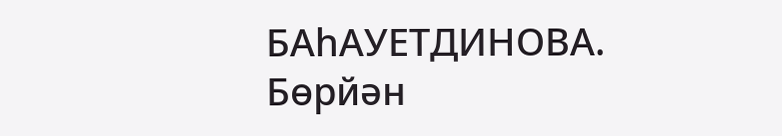БАһАУЕТДИНОВА.
Бөрйән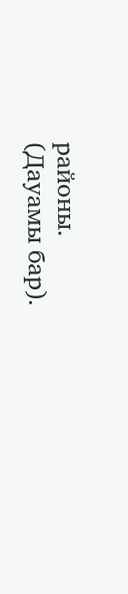районы.
(Дауамы бар).